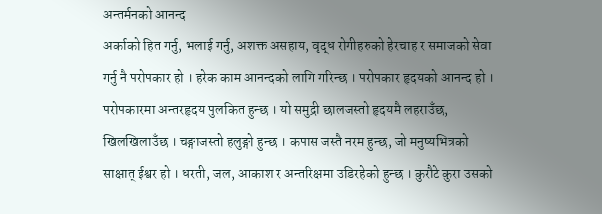अन्तर्मनको आनन्द
अर्काको हित गर्नु, भलाई गर्नु, अशक्त असहाय, वृद्ध रोगीहरुको हेरचाह र समाजको सेवा गर्नु नै परोपकार हो । हरेक काम आनन्दको लागि गरिन्छ । परोपकार हृदयको आनन्द हो । परोपकारमा अन्तरहृदय पुलकित हुन्छ । यो समुद्री छालजस्तो हृदयमै लहराउँछ, खिलखिलाउँछ । चङ्गाजस्तो हलुङ्गो हुन्छ । कपास जस्तै नरम हुन्छ, जो मनुष्यभित्रको साक्षात् ईश्वर हो । धरती, जल, आकाश र अन्तरिक्षमा उडिरहेको हुन्छ । कुरौटे कुरा उसको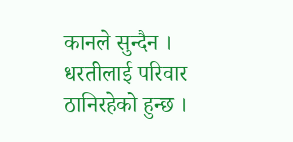कानले सुन्दैन । धरतीलाई परिवार ठानिरहेको हुन्छ ।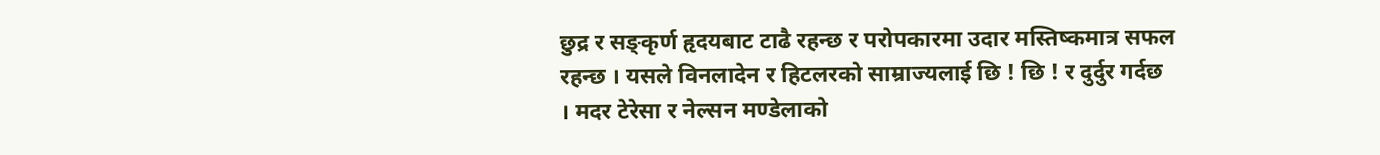छुद्र र सङ्कृर्ण हृदयबाट टाढै रहन्छ र परोपकारमा उदार मस्तिष्कमात्र सफल रहन्छ । यसले विनलादेन र हिटलरको साम्राज्यलाई छि ! छि ! र दुर्दुर गर्दछ । मदर टेरेसा र नेल्सन मण्डेलाको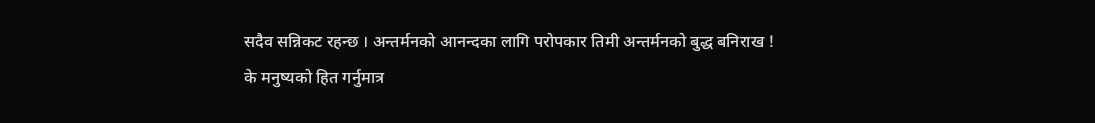सदैव सन्निकट रहन्छ । अन्तर्मनको आनन्दका लागि परोपकार तिमी अन्तर्मनको बुद्ध बनिराख !
के मनुष्यको हित गर्नुमात्र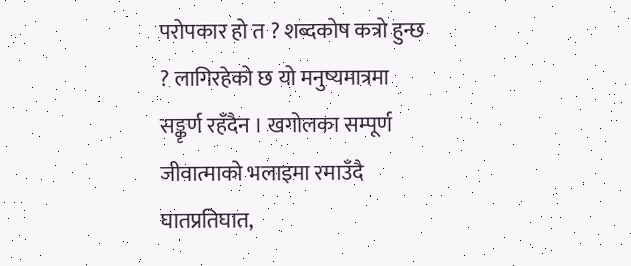परोपकार हो त ? शब्दकोष कत्रो हुन्छ ? लागिरहेको छ यो मनुष्यमात्रमा सङ्कृर्ण रहँदैन । खगोलका सम्पूर्ण जीवात्माको भलाइमा रमाउँदै घातप्रतिघात,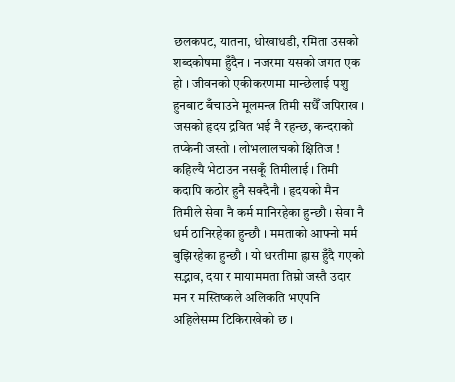छलकपट, यातना, धोखाधडी, रमिता उसको शब्दकोषमा हुँदैन । नजरमा यसको जगत एक हो । जीवनको एकीकरणमा मान्छेलाई पशु हुनबाट बँचाउने मूलमन्त्र तिमी सधैँ जपिराख । जसको हृदय द्रवित भई नै रहन्छ, कन्दराको तप्केनी जस्तो । लोभलालचको क्षितिज ! कहिल्यै भेटाउन नसकूँ तिमीलाई । तिमी कदापि कठोर हुनै सक्दैनौ । हृदयको मैन तिमीले सेवा नै कर्म मानिरहेका हुन्छौ । सेवा नै धर्म ठानिरहेका हुन्छौ । ममताको आफ्नो मर्म बुझिरहेका हुन्छौ । यो धरतीमा ह्रास हुँदै गएको सद्भाव, दया र मायाममता तिम्रो जस्तै उदार मन र मस्तिष्कले अलिकति भएपनि अहिलेसम्म टिकिराखेको छ ।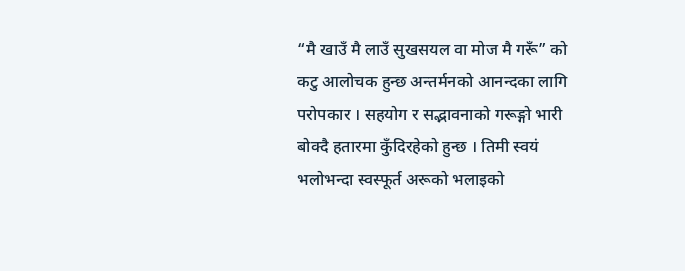“मै खाउँ मै लाउँ सुखसयल वा मोज मै गरूँ” को कटु आलोचक हुन्छ अन्तर्मनको आनन्दका लागि परोपकार । सहयोग र सद्भावनाको गरूङ्गो भारी बोक्दै हतारमा कुँदिरहेको हुन्छ । तिमी स्वयं भलोभन्दा स्वस्फूर्त अरूको भलाइको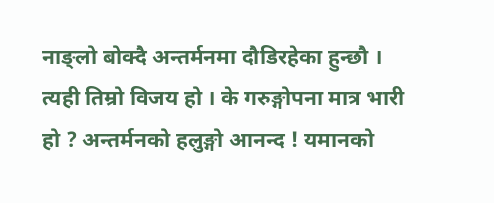नाङ्लो बोक्दै अन्तर्मनमा दौडिरहेका हुन्छौ । त्यही तिम्रो विजय हो । के गरुङ्गोपना मात्र भारी हो ? अन्तर्मनको हलुङ्गो आनन्द ! यमानको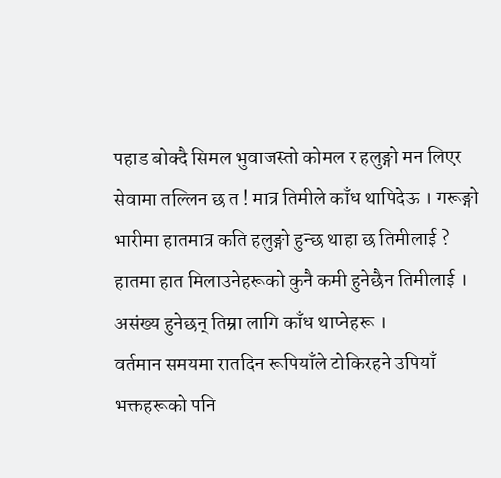पहाड बोक्दै सिमल भुवाजस्तो कोमल र हलुङ्गो मन लिएर सेवामा तल्लिन छ त ! मात्र तिमीले काँध थापिदेऊ । गरूङ्गो भारीमा हातमात्र कति हलुङ्गो हुन्छ थाहा छ तिमीलाई ? हातमा हात मिलाउनेहरूको कुनै कमी हुनेछैन तिमीलाई । असंख्य हुनेछन् तिम्रा लागि काँध थाप्नेहरू ।
वर्तमान समयमा रातदिन रूपियाँले टोकिरहने उपियाँ भक्तहरूको पनि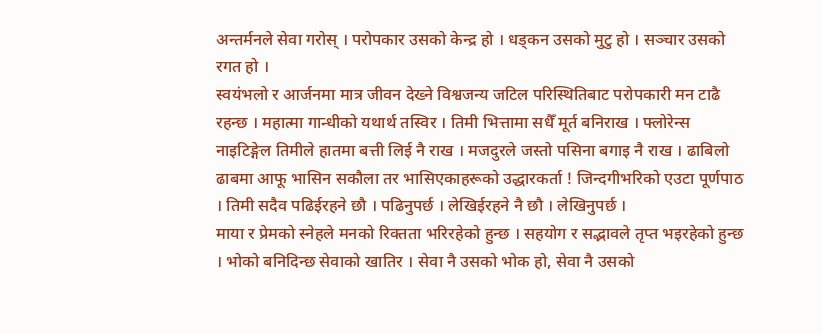अन्तर्मनले सेवा गरोस् । परोपकार उसको केन्द्र हो । धड्कन उसको मुटु हो । सञ्चार उसको रगत हो ।
स्वयंभलो र आर्जनमा मात्र जीवन देख्ने विश्वजन्य जटिल परिस्थितिबाट परोपकारी मन टाढै रहन्छ । महात्मा गान्धीको यथार्थ तस्विर । तिमी भित्तामा सधैँ मूर्त बनिराख । फ्लोरेन्स नाइटिङ्गेल तिमीले हातमा बत्ती लिई नै राख । मजदुरले जस्तो पसिना बगाइ नै राख । ढाबिलो ढाबमा आफू भासिन सकौला तर भासिएकाहरूको उद्धारकर्ता ! जिन्दगीभरिको एउटा पूर्णपाठ । तिमी सदैव पढिईरहने छौ । पढिनुपर्छ । लेखिईरहने नै छौ । लेखिनुपर्छ ।
माया र प्रेमको स्नेहले मनको रिक्तता भरिरहेको हुन्छ । सहयोग र सद्भावले तृप्त भइरहेको हुन्छ । भोको बनिदिन्छ सेवाको खातिर । सेवा नै उसको भोक हो, सेवा नै उसको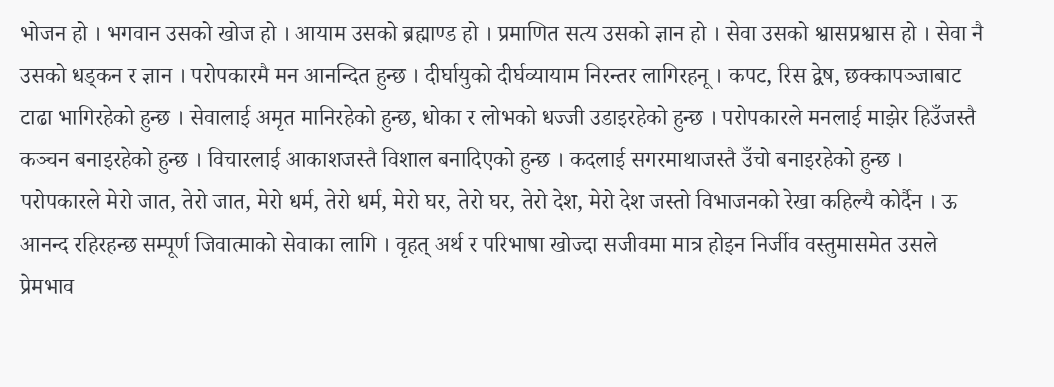भोजन हो । भगवान उसको खोज हो । आयाम उसको ब्रह्माण्ड हो । प्रमाणित सत्य उसको ज्ञान हो । सेवा उसको श्वासप्रश्वास हो । सेवा नै उसको धड्कन र ज्ञान । परोपकारमै मन आनन्दित हुन्छ । दीर्घायुको दीर्घव्यायाम निरन्तर लागिरहनू । कपट, रिस द्वेष, छक्कापञ्जाबाट टाढा भागिरहेको हुन्छ । सेवालाई अमृत मानिरहेको हुन्छ, धोका र लोभको धज्जी उडाइरहेको हुन्छ । परोपकारले मनलाई माझेर हिउँजस्तै कञ्चन बनाइरहेको हुन्छ । विचारलाई आकाशजस्तै विशाल बनादिएको हुन्छ । कदलाई सगरमाथाजस्तै उँचो बनाइरहेको हुन्छ ।
परोपकारले मेरो जात, तेरो जात, मेरो धर्म, तेरो धर्म, मेरो घर, तेरो घर, तेरो देश, मेरो देश जस्तो विभाजनको रेखा कहिल्यै कोर्दैन । ऊ आनन्द रहिरहन्छ सम्पूर्ण जिवात्माको सेवाका लागि । वृहत् अर्थ र परिभाषा खोज्दा सजीवमा मात्र होइन निर्जीव वस्तुमासमेत उसले प्रेमभाव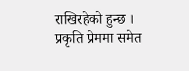राखिरहेको हुन्छ । प्रकृति प्रेममा समेत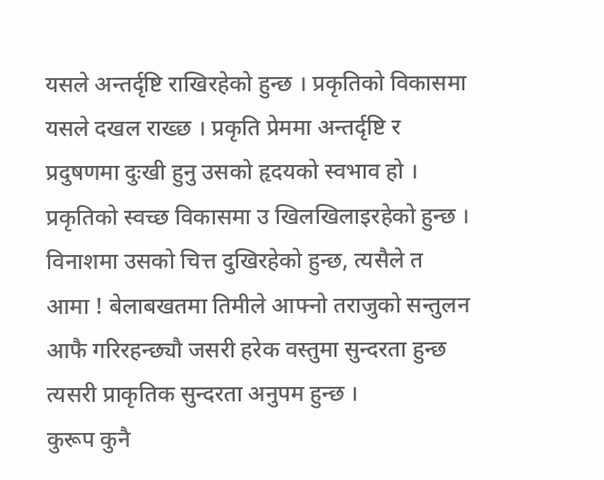यसले अन्तर्दृष्टि राखिरहेको हुन्छ । प्रकृतिको विकासमा यसले दखल राख्छ । प्रकृति प्रेममा अन्तर्दृष्टि र प्रदुषणमा दुःखी हुनु उसको हृदयको स्वभाव हो । प्रकृतिको स्वच्छ विकासमा उ खिलखिलाइरहेको हुन्छ । विनाशमा उसको चित्त दुखिरहेको हुन्छ, त्यसैले त आमा ! बेलाबखतमा तिमीले आफ्नो तराजुको सन्तुलन आफै गरिरहन्छ्यौ जसरी हरेक वस्तुमा सुन्दरता हुन्छ त्यसरी प्राकृतिक सुन्दरता अनुपम हुन्छ ।
कुरूप कुनै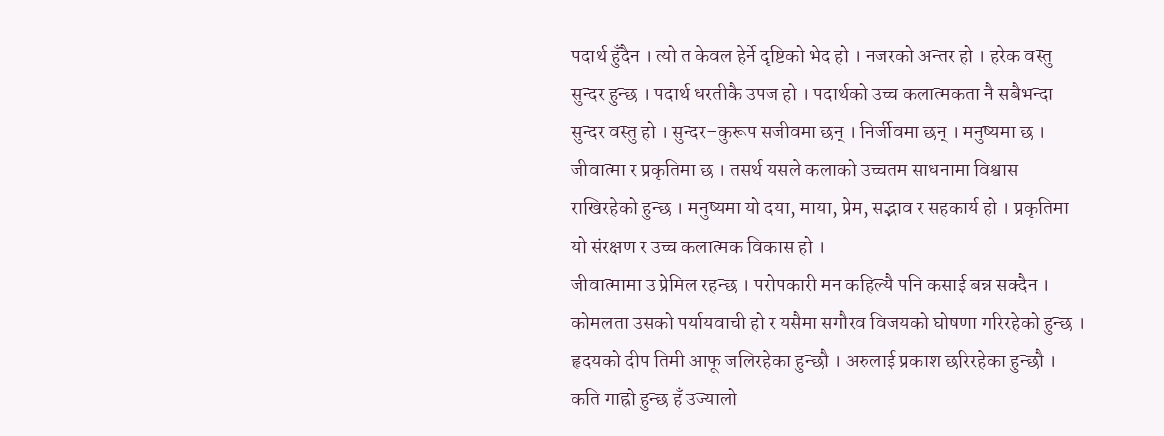पदार्थ हुँदैन । त्यो त केवल हेर्ने दृष्टिको भेद हो । नजरको अन्तर हो । हरेक वस्तु सुन्दर हुन्छ । पदार्थ धरतीकै उपज हो । पदार्थको उच्च कलात्मकता नै सबैभन्दा सुन्दर वस्तु हो । सुन्दर–कुरूप सजीवमा छन् । निर्जीवमा छन् । मनुष्यमा छ । जीवात्मा र प्रकृतिमा छ । तसर्थ यसले कलाको उच्चतम साधनामा विश्वास राखिरहेको हुन्छ । मनुष्यमा यो दया, माया, प्रेम, सद्भाव र सहकार्य हो । प्रकृतिमा यो संरक्षण र उच्च कलात्मक विकास हो ।
जीवात्मामा उ प्रेमिल रहन्छ । परोपकारी मन कहिल्यै पनि कसाई बन्न सक्दैन । कोमलता उसको पर्यायवाची हो र यसैमा सगौरव विजयको घोषणा गरिरहेको हुन्छ । हृदयको दीप तिमी आफू जलिरहेका हुन्छौ । अरुलाई प्रकाश छरिरहेका हुन्छौ । कति गाह्रो हुन्छ हँ उज्यालो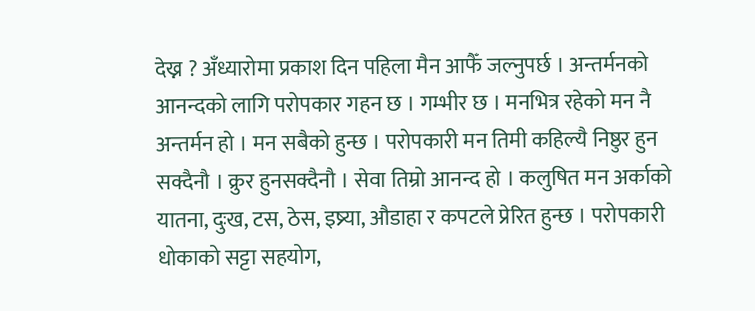देख्न ? अँध्यारोमा प्रकाश दिन पहिला मैन आफैँ जल्नुपर्छ । अन्तर्मनको आनन्दको लागि परोपकार गहन छ । गम्भीर छ । मनभित्र रहेको मन नै अन्तर्मन हो । मन सबैको हुन्छ । परोपकारी मन तिमी कहिल्यै निष्ठुर हुन सक्दैनौ । क्रुर हुनसक्दैनौ । सेवा तिम्रो आनन्द हो । कलुषित मन अर्काको यातना, दुःख, टस, ठेस, इष्र्या, औडाहा र कपटले प्रेरित हुन्छ । परोपकारी धोकाको सट्टा सहयोग,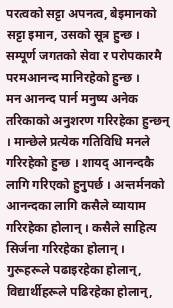परत्वको सट्टा अपनत्व, बेइमानको सट्टा इमान, उसको सूत्र हुन्छ । सम्पूर्ण जगतको सेवा र परोपकारमै परमआनन्द मानिरहेको हुन्छ ।
मन आनन्द पार्न मनुष्य अनेक तरिकाको अनुशरण गरिरहेका हुन्छन् । मान्छेले प्रत्येक गतिविधि मनले गरिरहेको हुन्छ । शायद् आनन्दकै लागि गरिएको हुनुपर्छ । अन्तर्मनको आनन्दका लागि कसैले व्यायाम गरिरहेका होलान् । कसैले साहित्य सिर्जना गरिरहेका होलान् । गुरूहरूले पढाइरहेका होलान्, विद्यार्थीहरूले पढिरहेका होलान्,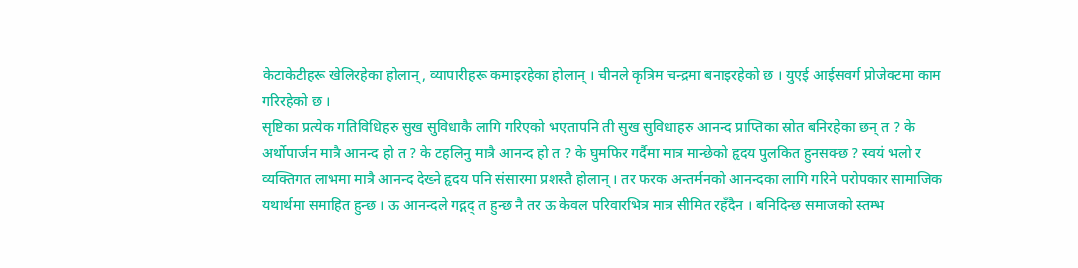केटाकेटीहरू खेलिरहेका होलान्, व्यापारीहरू कमाइरहेका होलान् । चीनले कृत्रिम चन्द्रमा बनाइरहेको छ । युएई आईसवर्ग प्रोजेक्टमा काम गरिरहेको छ ।
सृष्टिका प्रत्येक गतिविधिहरु सुख सुविधाकै लागि गरिएको भएतापनि ती सुख सुविधाहरु आनन्द प्राप्तिका स्रोत बनिरहेका छन् त ? के अर्थोपार्जन मात्रै आनन्द हो त ? के टहलिनु मात्रै आनन्द हो त ? के घुमफिर गर्दैमा मात्र मान्छेको हृदय पुलकित हुनसक्छ ? स्वयं भलो र व्यक्तिगत लाभमा मात्रै आनन्द देख्ने हृदय पनि संसारमा प्रशस्तै होलान् । तर फरक अन्तर्मनको आनन्दका लागि गरिने परोपकार सामाजिक यथार्थमा समाहित हुन्छ । ऊ आनन्दले गद्गद् त हुन्छ नै तर ऊ केवल परिवारभित्र मात्र सीमित रहँदैन । बनिदिन्छ समाजको स्तम्भ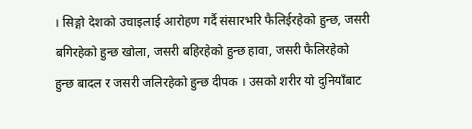। सिङ्गो देशको उचाइलाई आरोहण गर्दै संसारभरि फैलिईरहेको हुन्छ, जसरी बगिरहेको हुन्छ खोला, जसरी बहिरहेको हुन्छ हावा, जसरी फैलिरहेको हुन्छ बादल र जसरी जलिरहेको हुन्छ दीपक । उसको शरीर यो दुनियाँबाट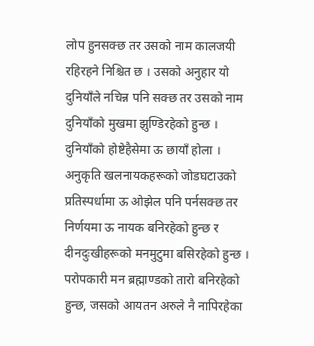लोप हुनसक्छ तर उसको नाम कालजयी रहिरहने निश्चित छ । उसको अनुहार यो दुनियाँले नचिन्न पनि सक्छ तर उसको नाम दुनियाँको मुखमा झुण्डिरहेको हुन्छ । दुनियाँको होष्टेहैसेमा ऊ छायाँ होला । अनुकृति खलनायकहरूको जोडघटाउको प्रतिस्पर्धामा ऊ ओझेल पनि पर्नसक्छ तर निर्णयमा ऊ नायक बनिरहेको हुन्छ र दीनदुःखीहरूको मनमुटुमा बसिरहेको हुन्छ ।
परोपकारी मन ब्रह्माण्डको तारो बनिरहेको हुन्छ, जसको आयतन अरुले नै नापिरहेका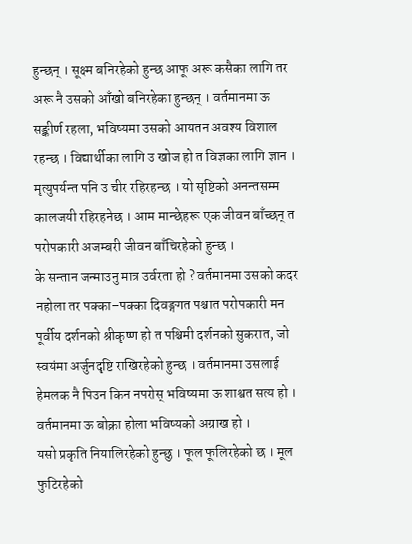हुन्छन् । सूक्ष्म बनिरहेको हुन्छ आफू अरू कसैका लागि तर अरू नै उसको आँखो बनिरहेका हुन्छन् । वर्तमानमा ऊ सङ्कीर्ण रहला, भविष्यमा उसको आयतन अवश्य विशाल रहन्छ । विद्यार्थीका लागि उ खोज हो त विज्ञका लागि ज्ञान । मृत्युपर्यन्त पनि उ चीर रहिरहन्छ । यो सृष्टिको अनन्तसम्म कालजयी रहिरहनेछ । आम मान्छेहरू एक जीवन बाँच्छन् त परोपकारी अजम्बरी जीवन बाँचिरहेको हुन्छ ।
के सन्तान जन्माउनु मात्र उर्वरता हो ? वर्तमानमा उसको कदर नहोला तर पक्का–पक्का दिवङ्गगत पश्चात परोपकारी मन पूर्वीय दर्शनको श्रीकृष्ण हो त पश्चिमी दर्शनको सुकरात, जो स्वयंमा अर्जुनदृष्टि राखिरहेको हुन्छ । वर्तमानमा उसलाई हेमलक नै पिउन किन नपरोस् भविष्यमा ऊ शाश्वत सत्य हो । वर्तमानमा ऊ बोक्रा होला भविष्यको अग्राख हो ।
यसो प्रकृति नियालिरहेको हुन्छु । फूल फूलिरहेको छ । मूल फुटिरहेको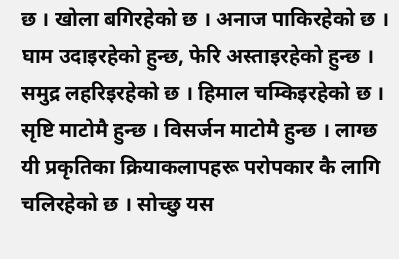छ । खोला बगिरहेको छ । अनाज पाकिरहेको छ । घाम उदाइरहेको हुन्छ, फेरि अस्ताइरहेको हुन्छ । समुद्र लहरिइरहेको छ । हिमाल चम्किइरहेको छ । सृष्टि माटोमै हुन्छ । विसर्जन माटोमै हुन्छ । लाग्छ यी प्रकृतिका क्रियाकलापहरू परोपकार कै लागि चलिरहेको छ । सोच्छु यस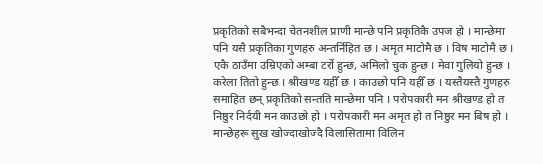प्रकृतिको सबैभन्दा चेतनशील प्राणी मान्छे पनि प्रकृतिकै उपज हो । मान्छेमा पनि यसै प्रकृतिका गुणहरु अन्तर्निहित छ । अमृत माटोमै छ । विष माटोमै छ । एकै ठाउँमा उम्रिएको अम्बा टर्रो हुन्छ, अमिलो चुक हुन्छ । मेवा गुलियो हुन्छ । करेला तितो हुन्छ । श्रीखण्ड यहीँ छ । काउछो पनि यहीँ छ । यस्तैयस्तै गुणहरु समाहित छन् प्रकृतिको सन्तति मान्छेमा पनि । परोपकारी मन श्रीखण्ड हो त निष्ठुर निर्दयी मन काउछो हो । परोपकारी मन अमृत हो त निष्ठुर मन बिष हो ।
मान्छेहरू सुख खोज्दाखोज्दै विलासितामा विलिन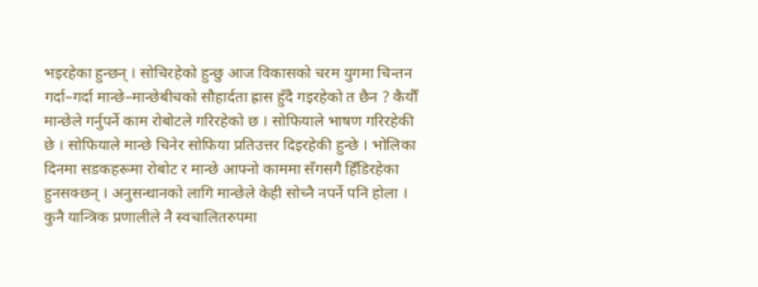भइरहेका हुन्छन् । सोचिरहेको हुन्छु आज विकासको चरम युगमा चिन्तन गर्दा–गर्दा मान्छे–मान्छेबीचको सौहार्दता ह्रास हुँदै गइरहेको त छैन ? कैयौँ मान्छेले गर्नुपर्ने काम रोबोटले गरिरहेको छ । सोफियाले भाषण गरिरहेकी छे । सोफियाले मान्छे चिनेर सोफिया प्रतिउत्तर दिइरहेकी हुन्छे । भोलिका दिनमा सडकहरूमा रोबोट र मान्छे आफ्नो काममा सँगसगै हिँडिरहेका हुनसक्छन् । अनुसन्धानको लागि मान्छेले केही सोच्नै नपर्ने पनि होला । कुनै यान्त्रिक प्रणालीले नै स्वचालितरुपमा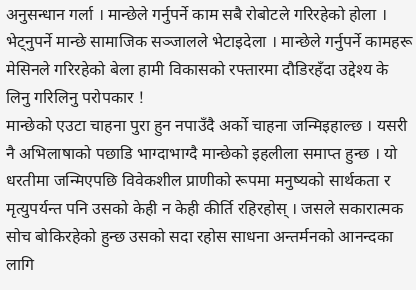अनुसन्धान गर्ला । मान्छेले गर्नुपर्ने काम सबै रोबोटले गरिरहेको होला । भेट्नुपर्ने मान्छे सामाजिक सञ्जालले भेटाइदेला । मान्छेले गर्नुपर्ने कामहरू मेसिनले गरिरहेको बेला हामी विकासको रफ्तारमा दौडिरहँदा उद्देश्य के लिनु गरिलिनु परोपकार !
मान्छेको एउटा चाहना पुरा हुन नपाउँदै अर्को चाहना जन्मिइहाल्छ । यसरी नै अभिलाषाको पछाडि भाग्दाभाग्दै मान्छेको इहलीला समाप्त हुन्छ । यो धरतीमा जन्मिएपछि विवेकशील प्राणीको रूपमा मनुष्यको सार्थकता र मृत्युपर्यन्त पनि उसको केही न केही कीर्ति रहिरहोस् । जसले सकारात्मक सोच बोकिरहेको हुन्छ उसको सदा रहोस साधना अन्तर्मनको आनन्दका लागि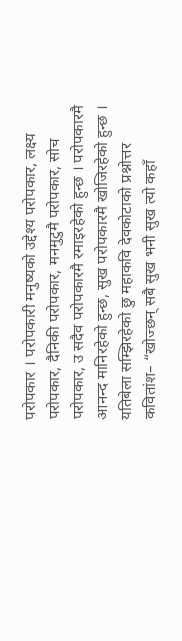परोपकार । परोपकारी मनुष्यको उद्देश्य परोपकार, लक्ष्य परोपकार, दैनिकी परोपकार, मनमुटुमै परोपकार, सोच परोपकार, उ सदैव परोपकारमै रमाइरहेको हुन्छ । परोपकारमै आनन्द मानिरहेको हुन्छ, सुख परोपकारमै खोजिरहेको हुन्छ ।
यतिबेला सम्झिरहेको छु महाकवि देवकोटाको प्रश्नोत्तर कवितांश– “खोज्छन् सबै सुख भनी सुख त्यो कहाँ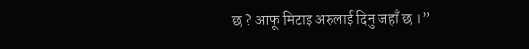छ ? आफू मिटाइ अरुलाई दिनु जहाँ छ ।”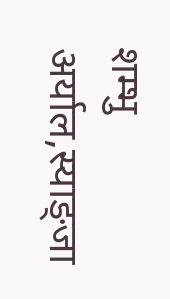शम्भु अर्याल,स्याङ्जा